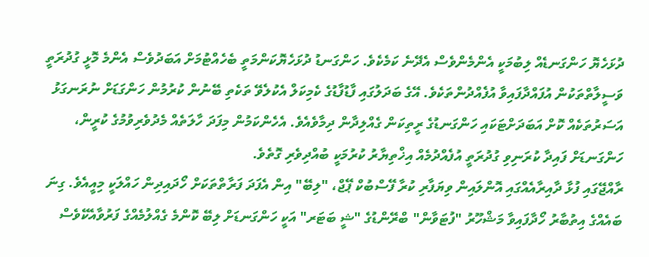ދުޅަހެޔޮ ހަންގަނޑެއް ލިބުމަކީ އެންމެންވެސް އެދޭނެ ކަމެކެވެ. ހަންގަނޑު ދުޅަހެޔޮކަންމަތީ ބެހެއްޓުމަށް އަބަދުވެސް އެންމެ މޮޅީ ގުދުރަތީ ވަސީލާތްތަކުން އުފައްދާފައިވާ އުފެއްދުންތަކެވެ. އޭގެ ބަދަލުގައި ފާޑުފާޑުގެ ކެމިކަލް އެކުލެވޭ ތަކެތި ބޭނުން ކުރުމުން ހަންގަޑަށް ނުރަނގަޅު އަސަރުތަކެއް ކޮށް އަބަދަށްޓަކައި ހަންގަނޑުގެ ރީތިކަން ގެއްލިދާން ދިމާވެއެވެ. އެހެންކަމުން މިފަދަ ހާލަތެއް މެދުވެރިވުމުގެ ކުރީން، ހަންގަނޑަށް ފައިދާ ކުރަނިވި ގުދުރަތީ އުފެއްދުމެއް އިޚްތިޔާރު ކުރުމަކީ ބުއްދިވެރި ގޮތެވެ.
ރާއްޖޭގައި ފުޅާ ދާއިރާއެއްގައި އޮންލައިން ވިޔަފާރި ކުރާ ފޭސްބުކް ޕޭޖް، "ލިބޭ" އިން އެފަދަ ފަރާތްތަކަށް ހޯދައިދިން ހައްލަކީ މިއީއެވެ. ގިނަ ބައެއްގެ އިތުބާރު ހޯދާފައިވާ މަޝްހޫރު "ފުޓަވާން" ބްރޭންޑުގެ "ޝީ ބަޓަރ" އަކީ ހަންގަނޑަށް ލިބޭ ކޮންމެ ގެއްލުމެއްގެ ފަރުވާއެކޭވެސް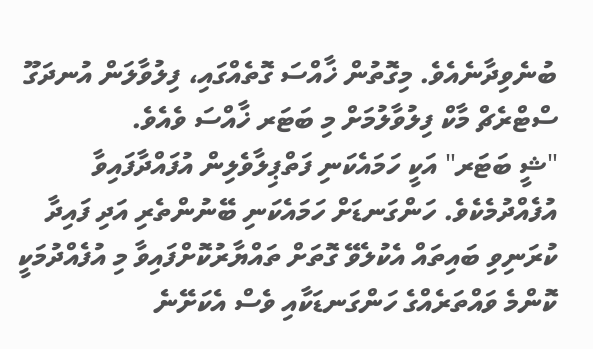ބުނެވިދާނެއެވެ. މިގޮތުން ޚާއްސަ ގޮތެއްގައި، ފިލުވާލަން އުނދަގޫ ސްޓްރެޗް މާކް ފިލުވާލުމަށް މި ބަޓަރ ޚާއްސަ ވެއެވެ.
"ޝީ ބަޓަރ" އަކީ ހަމައެކަނި ފަތްޕިލާވެލިން އުފައްދާފައިވާ އުފެއްދުމެކެވެ. ހަންގަނޑަށް ހަމައެކަނި ބޭނުންތެރި އަދި ފައިދާ ކުރަނިވި ބައިތައް އެކުލެވޭ ގޮތަށް ތައްޔާރުކޮށްފައިވާ މި އުފެއްދުމަކީ ކޮންމެ ވައްތަރެއްގެ ހަންގަނޑަކާއި ވެސް އެކަށޭނެ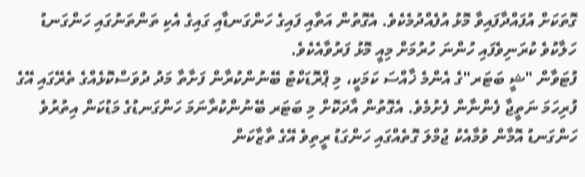ގޮތަކަށް އުފައްދާފައިވާ މޮޅު އުފެއްދުމެކެވެ. އެގޮތުން އަތާއި ފައިގެ ހަންގަނޑާއި ގައިގެ އެކި ތަންތަނުގައި ހަންގަނޑު ހަލާކުވެ ކުރަނިވެފައި ހުންނަ ހުރުމަށް މިއީ މޮޅު ފަރުވާއެކެވެ.
ފުޓަވާން "ޝީ ބަޓަރ"ގެ އެންމެ ޚާއްސަ ކަމަކީ، މި ޕްރޮޑަކްޓު ބޭނުންކުރާން ފަށާތާ މަދު ދުވަސްކޮޅެއްގެ ތެރޭގައި އޭގެ ފުރިހަމަ ނަތީޖާ ފެންނާން ފެށުމެވެ. އެގޮތުން އާދަކޮށް މި ބަޓަރ ބޭނުންކުރާނަމަ ހަންގަނޑުގެ މަޑުކަން އިތުރުވެ ހަންގަނޑު އޮމާން ވުމާއެކު ޖުމްލަ ގޮތެއްގައި ހަންގަޑު ރީތިވެ އޭގެ ތާޒާކަން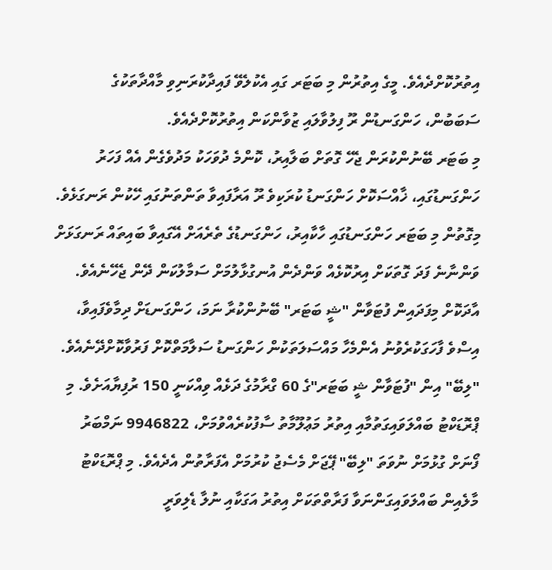އިތުރުކޮށްދެއެވެ. މީގެ އިތުރުން މި ބަޓަރ ގައި އެކުލެވޭ ފައިދާކުރަނިވި މާއްދާތަކުގެ ސަބަބުން، ހަންގަނޑުން ރޫ ފިލުވާލައި ޒުވާންކަން އިތުރުކޮށްދެއެވެ.
މި ބަޓަރ ބޭނުންކުރަން ޖެހޭ ގޮތަށް ބަލާއިރު، ކޮންމެ ދުވަހަކު މަދުވެގެން އެއް ފަހަރު ހަންގަނޑުގައި، ޚާއްސަކޮށް ހަންގަނޑު ކުރަކިވެ ރޫ އަރާފައިވާ ތަންތަނުގައި ހޭކުން ރަނގަޅެވެ. މިގޮތުން މި ބަޓަރ ހަންގަނޑުގައި ހާކާއިރު، ހަންގަނޑުގެ ތެރެއަށް އޭގައިވާ ބައިތައް ރަނގަޅަށް ވަންނާނެ ފަދަ ގޮތަކަށް އިރުކޮޅެއް ވަންދެން އުނގުޅާލުމަށް ސަމާލުކަން ދޭން ޖެހޭނެއެވެ. އާދަކޮށް މިފަދައިން ފުޓަވާން "ޝީ ބަޓަރ" ބޭނުންކުރާ ނަމަ، ހަންގަނޑަށް ދިމާވެފައިވާ، އިސްވެ ފާހަގަކުރެވުނު އެންމެހާ މައްސަލަތަކުން ހަންގަނޑު ސަލާމަތްކޮށް ފަރުވާކޮށްދޭނެއެވެ.
"ލިބޭ" އިން "ފުޓަވާން ޝީ ބަޓަރ"ގެ 60 ގްރާމުގެ ދަޅެއް ވިއްކަނީ 150 ރުފިޔާއަށެވެ. މި ޕްރޮޑަކްޓު ބައްލަވައިގަތުމާއި އިތުރު މަޢުލޫމާތު ސާފުކުރެއްވުމަށް، 9946822 ނަމްބަރު ފޯނަށް ގުޅުމަށް ނުވަތަ "ލިބޭ" ޕޭޖަށް މެސެޖު ކުރުމަށް އެފަރާތުން އެދެއެވެ. މި ޕްރޮޑަކްޓު މާލެއިން ބައްލަވައިގަންނަވާ ފަރާތްތަކަށް އިތުރު އަގަކާއި ނުލާ ޑެލިވަރީ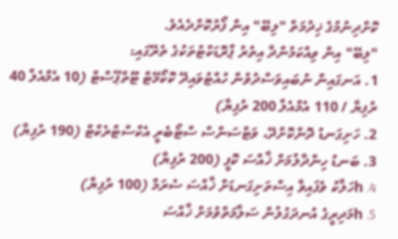ކޮށްދިނުމުގެ ޚިދުމަތް "ލިބޭ" އިން ފޯރުކޮށްދެއެވެ.
"ލިބޭ" އިން ވިއްކަމުންދާ އިތުރު ޕްރޮޑަކްޓުތަކުގެ ތެރޭގައި:
1. އަނގައިން ނުބައިވަސްދުވުން ހުއްޓުވައިދޭ ކޮކޯމޭޓް ޓޫތްޕޭސްޓް (10 އެމްއެލް 40 ރުފިޔާ / 110 އެމްއެލް 200 ރުފިޔާ)
2. ހަށިގަނޑު ދޮންކޮށްދޭ، ވަޓްސަންސް ސްޓޯބެރީ އެކްސްޓްރެކްޓް (190 ރުފިޔާ)
3. ބަނޑު ހިންދާލުމަށް ޚާއްސަ ކޮފީ (200 ރުފިޔާ)
4. hހަލާކު ވެފައިވާ އިސްތަށިގަނޑަށް ޚާއްސަ ސެރަމް (100 ރުފިޔާ)
5. hމަދިރީގެ އުނދަގުލުން ސަލާމަތްވުމަށް ޚާއްސަ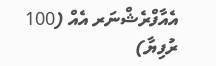އެއާފްރެޝްނަރ އެއް (100 ރުފިޔާ)